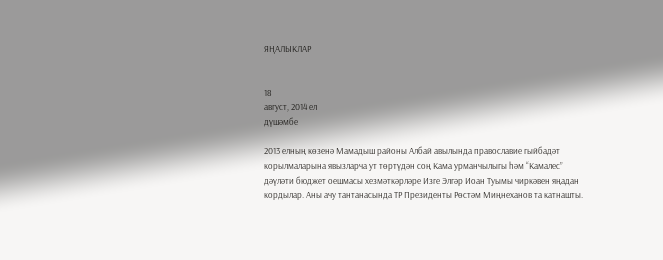ЯҢАЛЫКЛАР


18
август, 2014 ел
дүшәмбе

2013 елның көзенә Мамадыш районы Албай авылында православие гыйбадәт корылмаларына явызларча ут төртүдән соң Кама урманчылыгы һәм “Камалес” дәүләти бюджет оешмасы хезмәткәрләре Изге Элгәр Иоан Туымы чиркәвен яңадан кордылар. Аны ачу тантанасында ТР Президенты Рөстәм Миңнеханов та катнашты.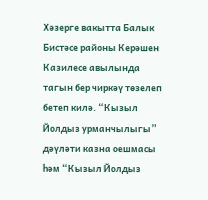Хәзерге вакытта Балык Бистәсе районы Керәшен Казилесе авылында тагын бер чиркәү төзелеп бетеп килә. “Кызыл Йолдыз урманчылыгы” дәүләти казна оешмасы һәм “Кызыл Йолдыз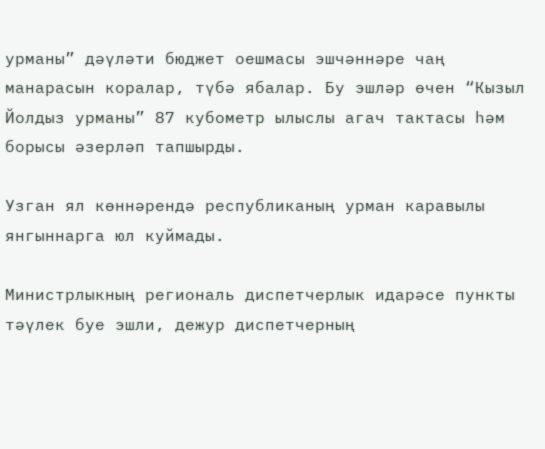урманы” дәүләти бюджет оешмасы эшчәннәре чаң манарасын коралар, түбә ябалар. Бу эшләр өчен “Кызыл Йолдыз урманы” 87 кубометр ылыслы агач тактасы һәм борысы әзерләп тапшырды.

Узган ял көннәрендә республиканың урман каравылы янгыннарга юл куймады.

Министрлыкның региональ диспетчерлык идарәсе пункты тәүлек буе эшли, дежур диспетчерның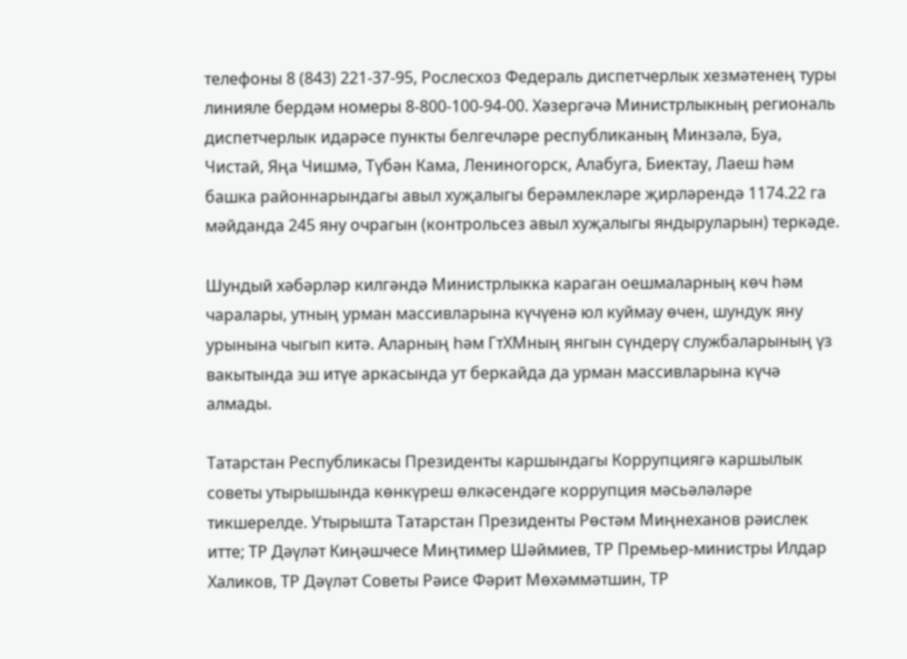телефоны 8 (843) 221-37-95, Рослесхоз Федераль диспетчерлык хезмәтенең туры линияле бердәм номеры 8-800-100-94-00. Хәзергәчә Министрлыкның региональ диспетчерлык идарәсе пункты белгечләре республиканың Минзәлә, Буа, Чистай, Яңа Чишмә, Түбән Кама, Лениногорск, Алабуга, Биектау, Лаеш һәм башка районнарындагы авыл хуҗалыгы берәмлекләре җирләрендә 1174.22 га мәйданда 245 яну очрагын (контрольсез авыл хуҗалыгы яндыруларын) теркәде.

Шундый хәбәрләр килгәндә Министрлыкка караган оешмаларның көч һәм чаралары, утның урман массивларына күчүенә юл куймау өчен, шундук яну урынына чыгып китә. Аларның һәм ГтХМның янгын сүндерү службаларының үз вакытында эш итүе аркасында ут беркайда да урман массивларына күчә алмады.

Татарстан Республикасы Президенты каршындагы Коррупциягә каршылык советы утырышында көнкүреш өлкәсендәге коррупция мәсьәләләре тикшерелде. Утырышта Татарстан Президенты Рөстәм Миңнеханов рәислек итте; ТР Дәүләт Киңәшчесе Миңтимер Шәймиев, ТР Премьер-министры Илдар Халиков, ТР Дәүләт Советы Рәисе Фәрит Мөхәммәтшин, ТР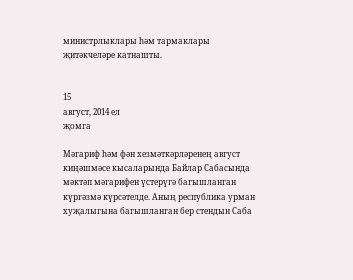министрлыклары һәм тармаклары җитәкчеләре катнашты.


15
август, 2014 ел
җомга

Мәгариф һәм фән хезмәткәрләренең август киңәшмәсе кысаларында Байлар Сабасында мәктәп мәгарифен үстерүгә багышланган күргәзмә күрсәтелде. Аның республика урман хуҗалыгына багышланган бер стендын Саба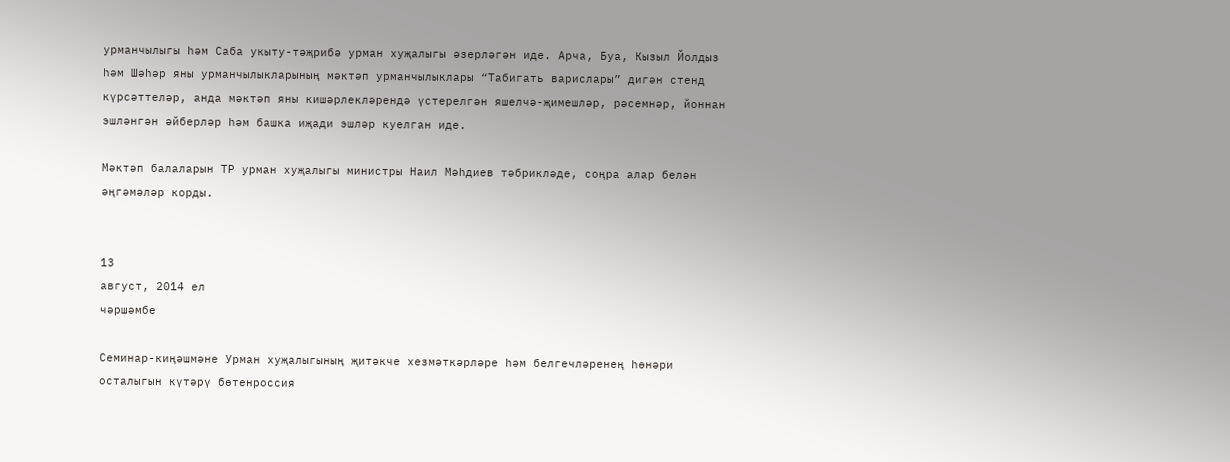урманчылыгы һәм Саба укыту-тәҗрибә урман хуҗалыгы әзерләгән иде. Арча, Буа, Кызыл Йолдыз һәм Шәһәр яны урманчылыкларының мәктәп урманчылыклары “Табигать варислары” дигән стенд күрсәттеләр, анда мәктәп яны кишәрлекләрендә үстерелгән яшелчә-җимешләр, рәсемнәр, йоннан эшләнгән әйберләр һәм башка иҗади эшләр куелган иде.

Мәктәп балаларын ТР урман хуҗалыгы министры Наил Мәһдиев тәбрикләде, соңра алар белән әңгәмәләр корды.


13
август, 2014 ел
чәршәмбе

Семинар-киңәшмәне Урман хуҗалыгының җитәкче хезмәткәрләре һәм белгечләренең һөнәри осталыгын күтәрү бөтенроссия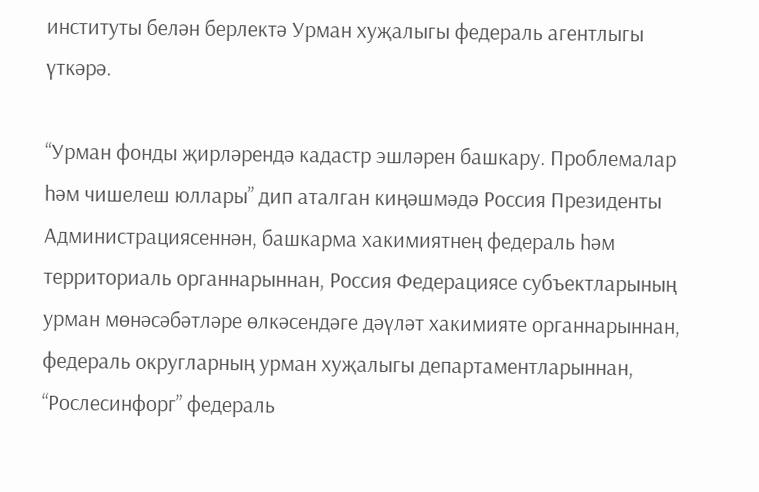институты белән берлектә Урман хуҗалыгы федераль агентлыгы үткәрә.

“Урман фонды җирләрендә кадастр эшләрен башкару. Проблемалар һәм чишелеш юллары” дип аталган киңәшмәдә Россия Президенты Администрациясеннән, башкарма хакимиятнең федераль һәм территориаль органнарыннан, Россия Федерациясе субъектларының урман мөнәсәбәтләре өлкәсендәге дәүләт хакимияте органнарыннан, федераль округларның урман хуҗалыгы департаментларыннан, “Рослесинфорг” федераль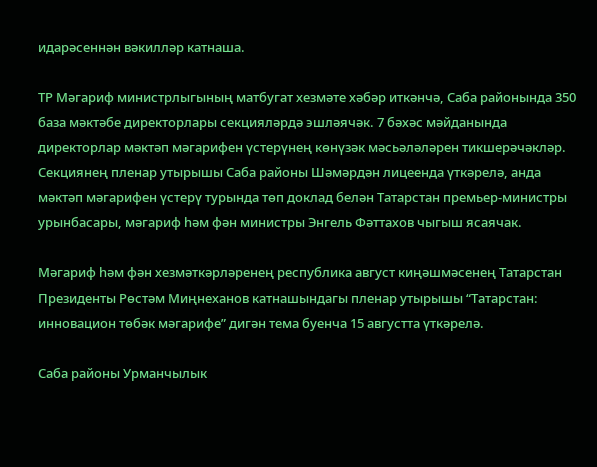идарәсеннән вәкилләр катнаша.

ТР Мәгариф министрлыгының матбугат хезмәте хәбәр иткәнчә, Саба районында 350 база мәктәбе директорлары секцияләрдә эшләячәк. 7 бәхәс мәйданында директорлар мәктәп мәгарифен үстерүнең көнүзәк мәсьәләләрен тикшерәчәкләр. Секциянең пленар утырышы Саба районы Шәмәрдән лицеенда үткәрелә, анда мәктәп мәгарифен үстерү турында төп доклад белән Татарстан премьер-министры урынбасары, мәгариф һәм фән министры Энгель Фәттахов чыгыш ясаячак.

Мәгариф һәм фән хезмәткәрләренең республика август киңәшмәсенең Татарстан Президенты Рөстәм Миңнеханов катнашындагы пленар утырышы “Татарстан: инновацион төбәк мәгарифе” дигән тема буенча 15 августта үткәрелә.

Саба районы Урманчылык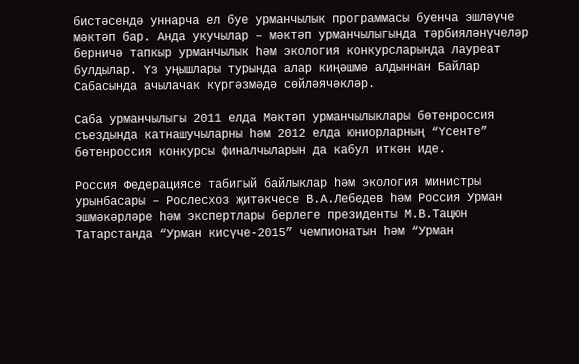бистәсендә уннарча ел буе урманчылык программасы буенча эшләүче мәктәп бар. Анда укучылар – мәктәп урманчылыгында тәрбияләнүчеләр берничә тапкыр урманчылык һәм экология конкурсларында лауреат булдылар. Үз уңышлары турында алар киңәшмә алдыннан Байлар Сабасында ачылачак күргәзмәдә сөйләячәкләр.

Саба урманчылыгы 2011 елда Мәктәп урманчылыклары бөтенроссия съездында катнашучыларны һәм 2012 елда юниорларның “Үсенте” бөтенроссия конкурсы финалчыларын да кабул иткән иде.

Россия Федерациясе табигый байлыклар һәм экология министры урынбасары – Рослесхоз җитәкчесе В.А.Лебедев һәм Россия Урман эшмәкәрләре һәм экспертлары берлеге президенты М.В.Тацюн Татарстанда “Урман кисүче-2015” чемпионатын һәм “Урман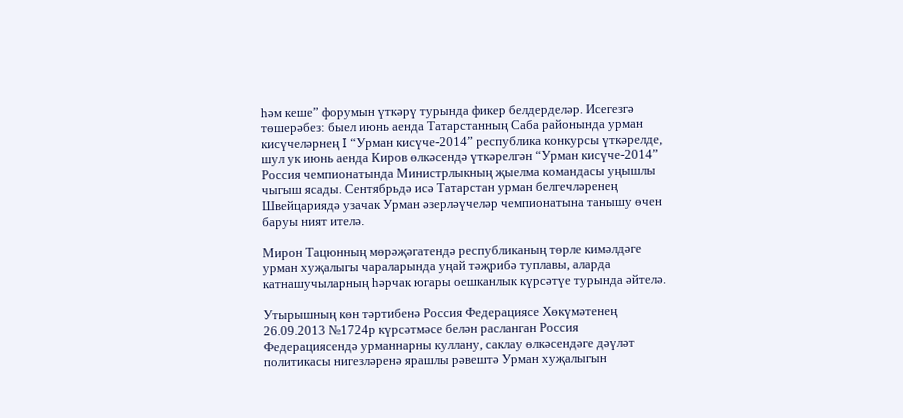һәм кеше” форумын үткәрү турында фикер белдерделәр. Исегезгә төшерәбез: быел июнь аенда Татарстанның Саба районында урман кисүчеләрнең I “Урман кисүче-2014” республика конкурсы үткәрелде, шул ук июнь аенда Киров өлкәсендә үткәрелгән “Урман кисүче-2014” Россия чемпионатында Министрлыкның җыелма командасы уңышлы чыгыш ясады. Сентябрьдә исә Татарстан урман белгечләренең Швейцариядә узачак Урман әзерләүчеләр чемпионатына танышу өчен баруы ният ителә.

Мирон Тацюнның мөрәҗәгатендә республиканың төрле кимәлдәге урман хуҗалыгы чараларында уңай тәҗрибә туплавы, аларда катнашучыларның һәрчак югары оешканлык күрсәтүе турында әйтелә.

Утырышның көн тәртибенә Россия Федерациясе Хөкүмәтенең  26.09.2013 №1724р күрсәтмәсе белән расланган Россия Федерациясендә урманнарны куллану, саклау өлкәсендәге дәүләт политикасы нигезләренә ярашлы рәвештә Урман хуҗалыгын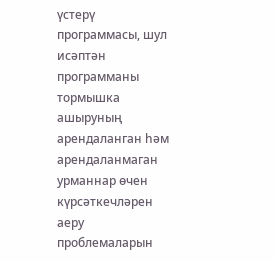үстерү программасы, шул исәптән программаны тормышка ашыруның арендаланган һәм арендаланмаган урманнар өчен күрсәткечләрен аеру проблемаларын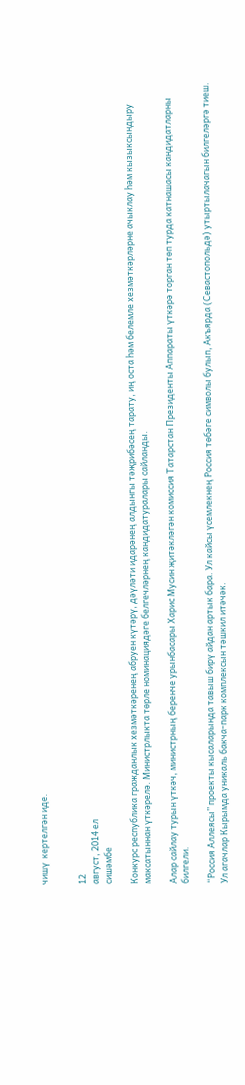чишү  кертелгән иде.


12
август, 2014 ел
сишәмбе

Конкурс республика гражданлык хезмәткәренең абруен күтәрү, дәүләти идарәнең алдынгы тәҗрибәсең тарату, иң оста һәм белемле хезмәткәрләрне ачыклау һәм кызыксындыру максатыннан үткәрелә. Министрлыкта төрле номинациядәге белгечләрнең кандидатуралары сайланды.

Алар сайлау турын үткәч, министрның беренче урынбасары Харис Мусин җитәкләгән комиссия Татарстан Президенты Аппараты үткәрә торган төп турда катнашасы кандидатларны билгели.

“Россия Аллеясы” проекты кысаларында тавыш бирү айдан артык бара. Ул кайсы үсемлекнең Россия төбәге символы булып, Акъярда (Севастопольдә) утыртылачагын билгеләргә тиеш. Ул агачлар Кырымда уникаль бакча-парк комплексын тәшкил итәчәк.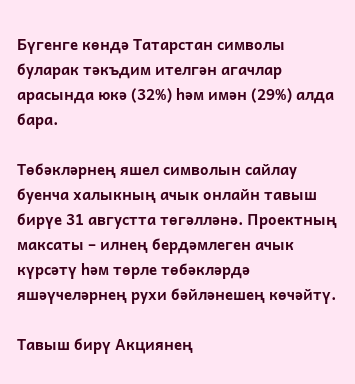Бүгенге көндә Татарстан символы буларак тәкъдим ителгән агачлар арасында юкә (32%) һәм имән (29%) алда бара.

Төбәкләрнең яшел символын сайлау буенча халыкның ачык онлайн тавыш бирүе 31 августта төгәлләнә. Проектның максаты – илнең бердәмлеген ачык күрсәтү һәм төрле төбәкләрдә яшәүчеләрнең рухи бәйләнешең көчәйтү.

Тавыш бирү Акциянең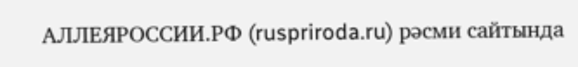АЛЛЕЯРОССИИ.РФ (ruspriroda.ru) рәсми сайтында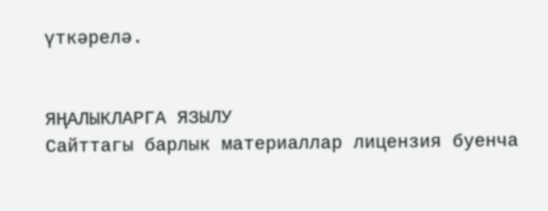үткәрелә.


ЯҢАЛЫКЛАРГА ЯЗЫЛУ
Сайттагы барлык материаллар лицензия буенча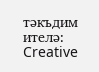тәкъдим ителә:
Creative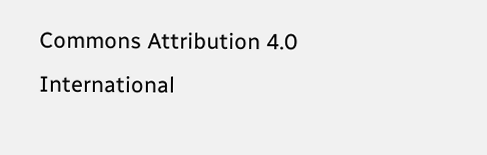Commons Attribution 4.0 International